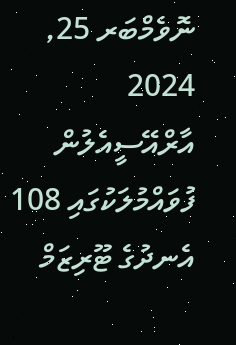ނޮވެމްބަރ 25, 2024
އާރްއޭސީއެލުން ފުވައްމުލަކުގައި 108 އެނދުގެ ޓޫރިޒަމް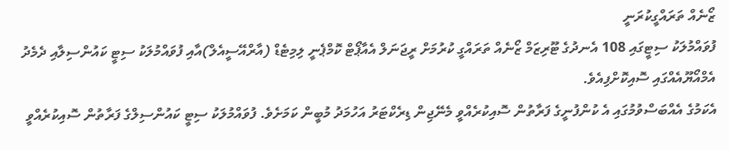ޒޯނެއް ތަރައްގީކުރަނީ
ފުވައްމުލަކު ސިޓީގައި 108 އެނދުގެ ޓޫރިޒަމް ޒޯނެއް ތަރައްގީ ކުރުމަށް ރީޖަނަލް އެއާޕޯޓް ކޮމްޕެނީ ލިމިޓެޑް (އާރްއޭސީއެލް)އާއި ފުވައްމުލަކު ސިޓީ ކައުންސިލާއި ދެމެދު އެމްއޯޔޫއެއްގައި ސޮއިކޮށްފިއެވެ.
އެކަމުގެ އެއްބަސްވުމުގައި އެ ކުންފުނީގެ ފަރާތުން ސޮއިކުރެއްވީ މެނޭޖިން ޑިރެކްޓަރު އަހުމަދު މުބީން ކަމަށެވެ. ފުވައްމުލަކު ސިޓީ ކައުންސިލްގެ ފަރާތުން ސޮއިކުރެއްވީ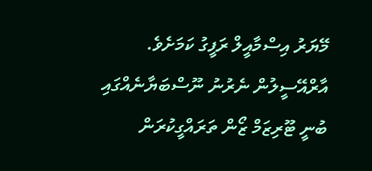މޭޔަރު އިސްމާއީލް ރަފީގު ކަމަށެވެ.
އާރްއޭސީލުން ނެރުނު ނޫސްބަޔާނެއްގައި ބުނީ ޓޫރިޒަމް ޒޯން ތަރައްގީކުރަން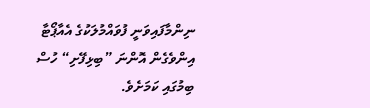ނިންމާފައިވަނީ ފުވައްމުލަކުގެ އެއާޕޯޓާ އިންވެގެން އޮންނަ ”ބިޅިފޭށި“ ހުސް ބިމުގައި ކަމަށެވެ.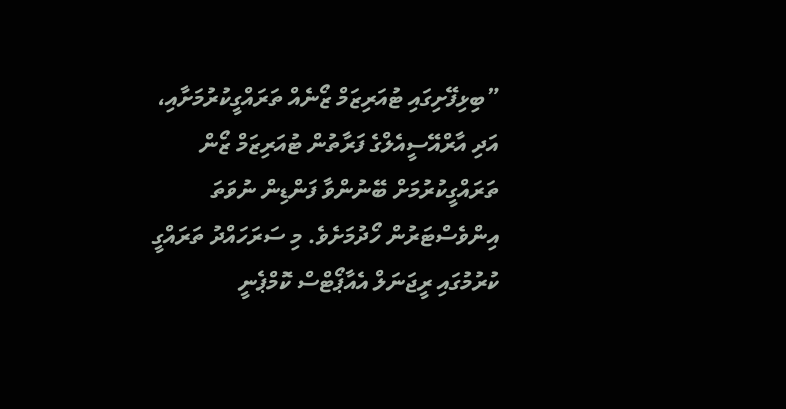”ބިޅިފޭށިގައި ޓުއަރިޒަމް ޒޯނެއް ތަރައްގީކުރުމަށާއި، އަދި އާރްއޭސީއެލްގެ ފަރާތުން ޓުއަރިޒަމް ޒޯން ތަރައްގީކުރުމަށް ބޭނުންވާ ފަންޑިން ނުވަތަ އިންވެސްޓަރުން ހޯދުމަށެވެ. މި ސަރަހައްދު ތަރައްގީ ކުރުމުގައި ރީޖަނަލް އެއާޕޯޓްސް ކޮމްޕެނީ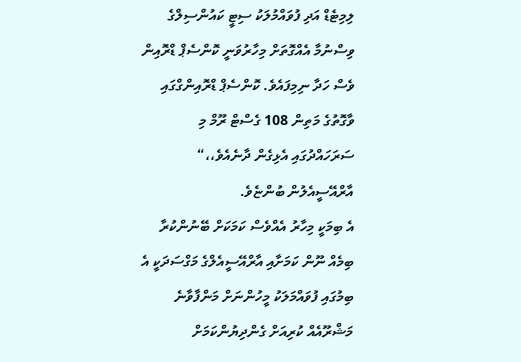ލިމިޓެޑް އަދި ފުވައްމުލަކު ސިޓީ ކައުންސިލްގެ ވިސްނުމާ އެއްގޮތަށް މިހާރުވަނީ ކޮންސެޕް ޑްރޮއިން ވެސް ހަދާ ނިމިފައެވެ. ކޮންސެޕް ޑްރޮއިންގްގައި ވާގޮތުގެ މަތިން 108 ގެސްޓް ރޫމް މި ސަރަހައްދުގައި އެޅިގެން ދާނެއެވެ،،“ އާރްއޭސީއެލުން ބުންޏެވެ.
އެ ބިމަކީ މިހާރު އެއްވެސް ކަމަކަށް ބޭނުންކުރާ ބިމެއް ނޫން ކަމަށާއި އާރްއޭސީއެލްގެ މަގްސަދަކީ އެ ބިމުގައި ފުވައްމަލަކު މީހުންނަށް މަންފާވާނެ މަޝްރޫއެއް ކުރިއަށް ގެންދިޔުންކަމަށް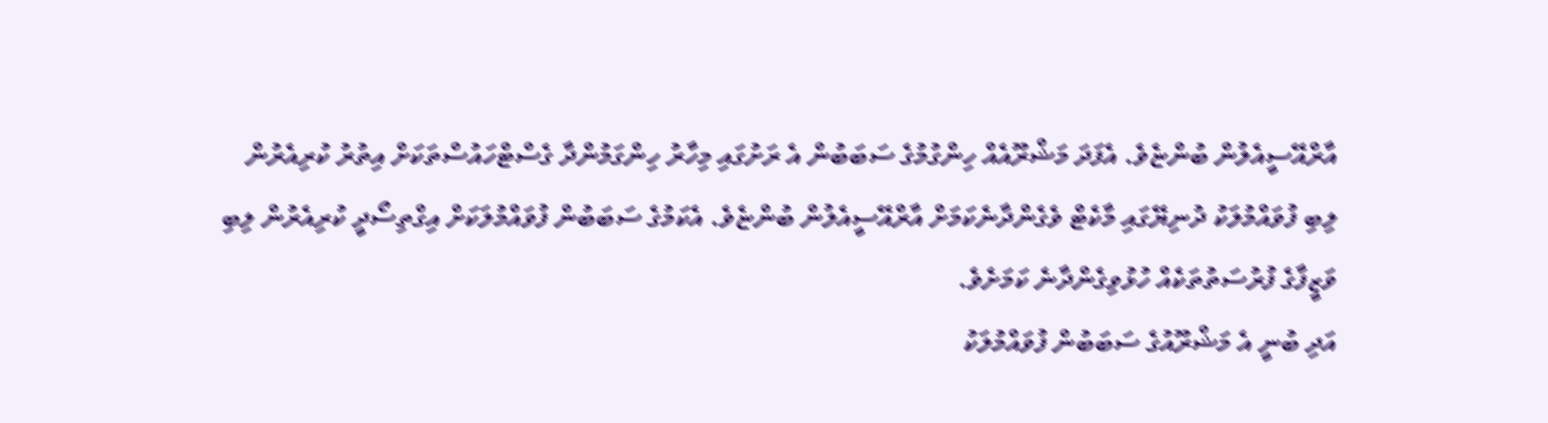އާރްއޭސީއެލުން ބުންޏެވެ. އެފަދަ މަޝްރޫއެއް ހިންގުމުގެ ސަބަބުން އެ ރަށުގައި މިހާރު ހިންގަމުންދާ ގެސްޓްހައުސްތަކަށް އިތުރު ކުރިއެރުން ލިބި ފުވައްމުލަކު ދުނިޔޭގައި މާކެޓް ވެގެންދާނެކަމަށް އާރްއޭސީއެލުން ބުންޏެވެ. އެކަމުގެ ސަބަބުން ފުވައްމުލަކަށް އިގްތިސޯދީ ކުރިއެރުން ލިބި ވަޒީފާގެ ފުރުސަތުތަކެއް ހުޅުވިގެންދާނެ ކަމަށެވެ.
އަދި ބުނީ އެ މަޝްރޫއުގެ ސަބަބުން ފުވައްމުލަކު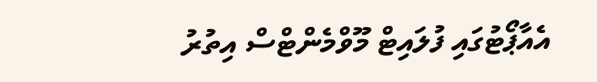އެއާޕޯޓުގައި ފުލައިޓް މޫވްމެންޓްސް އިތުރު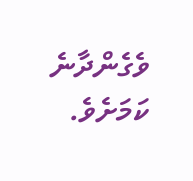ވެގެންދާނެ ކަމަށެވެ.